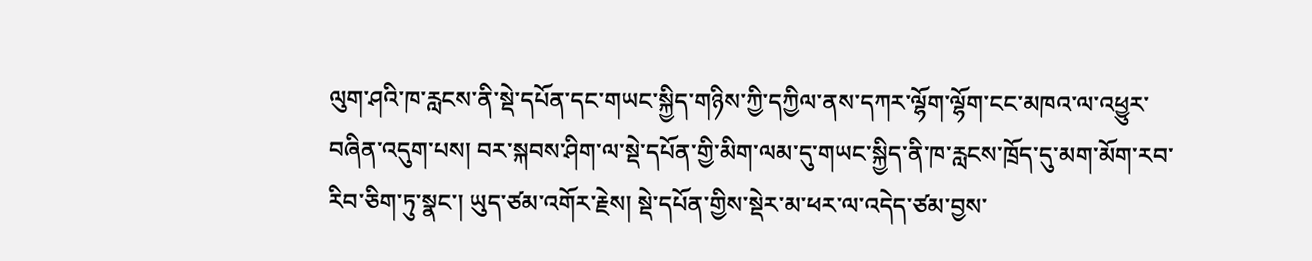ལུག་ཤའི་ཁ་རླངས་ནི་སྡེ་དཔོན་དང་གཡང་སྐྱིད་གཉིས་ཀྱི་དཀྱིལ་ནས་དཀར་ལྷོག་ལྷོག་ངང་མཁའ་ལ་འཕྱུར་བཞིན་འདུག་པས། བར་སྐབས་ཤིག་ལ་སྡེ་དཔོན་གྱི་མིག་ལམ་དུ་གཡང་སྐྱིད་ནི་ཁ་རླངས་ཁྲོད་དུ་མག་མོག་རབ་རིབ་ཅིག་ཏུ་སྣང་། ཡུད་ཙམ་འགོར་རྗེས། སྡེ་དཔོན་གྱིས་སྡེར་མ་ཕར་ལ་འདེད་ཙམ་བྱས་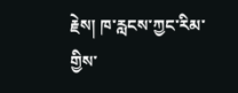རྗེས། ཁ་རླངས་ཀྱང་རིམ་གྱིས་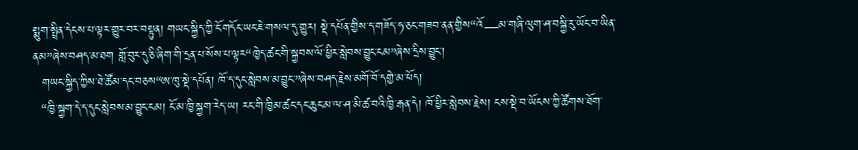སྨུག་སྤྲིན་དེངས་པ་ལྟར་གྱུར་བར་བསྟུན། གཡང་སྐྱིད་ཀྱི་ངོ་གདོང་ཡང་ཇེ་གསལ་དུ་གྱུར། སྡེ་དཔོན་གྱིས་ད་གཟོད་ཧ་ཅང་གཟབ་ནན་གྱིས“འོ—མ་གཞི་ལུག་ཤ་བསྐྱི་རུ་ཡོང་བ་ཡིན་ནམ”ཞེས་བཤད་མ་ཐག གློ་བུར་དུ་ཅི་ཞིག་གི་དྲན་པ་སོས་པ་ལྟར“ཁྱེད་ཚང་གི་སྐྱབས་ལོ་ཕྱིར་སླེབས་བྱུང་ངམ”ཞེས་དྲིས་བྱུང་།
  གཡང་སྐྱིད་ཀྱིས་ཐེ་ཚོམ་དང་བཅས“ཨ་ཁུ་སྡེ་དཔོན། ཁོ་ད་དུང་སླེབས་མ་བྱུང་”ཞེས་བཤད་རྗེས་མགོ་བོ་དགྱེ་མ་ཕོད།
  “ཁྱི་སྐྱག་དེ་ད་དུང་སླེབས་མ་བྱུང་ངམ། ངོ་མ་ཁྱི་སྐྱག་རེད་ཡ། རང་གི་ཁྱིམ་ཚང་དང་ཆུང་མ་ལ་ཤ་མི་ཚ་བའི་ཁྱི་རྒན་དེ། ཁོ་ཕྱིར་སླེབས་རྗེས། ངས་སྡེ་བ་ཡོངས་ཀྱི་ཚོགས་ཐོག་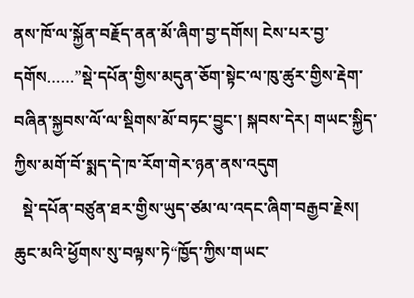ནས་ཁོ་ལ་སྐྱོན་བརྗོད་ནན་མོ་ཞིག་བྱ་དགོས། ངེས་པར་བྱ་དགོས……”སྡེ་དཔོན་གྱིས་མདུན་ཅོག་སྟེང་ལ་ཁུ་ཚུར་གྱིས་རྡེག་བཞིན་སྐྱབས་ལོ་ལ་སྡིགས་མོ་བཏང་བྱུང་། སྐབས་དེར། གཡང་སྐྱིད་ཀྱིས་མགོ་བོ་སྨད་དེ་ཁ་རོག་གེར་ཉན་ནས་འདུག
  སྡེ་དཔོན་བཙུན་ཐར་གྱིས་ཡུད་ཙམ་ལ་འདང་ཞིག་བརྒྱབ་རྗེས། ཆུང་མའི་ཕྱོགས་སུ་བལྟས་ཏེ“ཁྱོད་ཀྱིས་གཡང་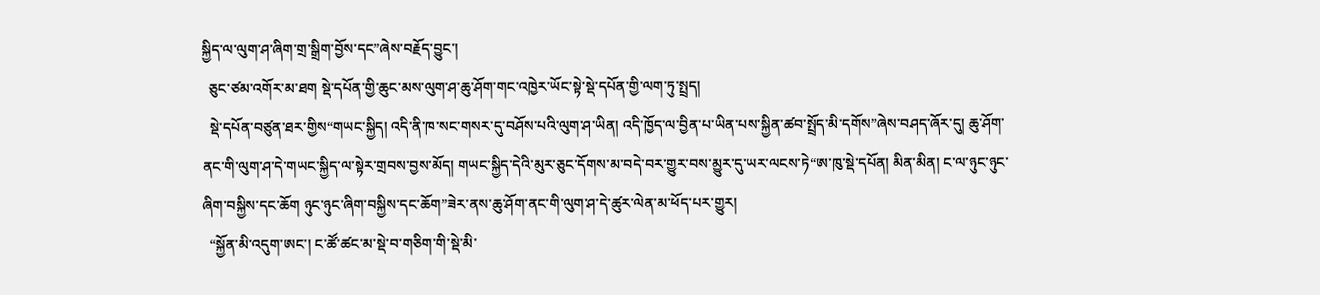སྐྱིད་ལ་ལུག་ཤ་ཞིག་གྲ་སྒྲིག་བྱོས་དང”ཞེས་བརྗོད་བྱུང་།
  ཅུང་ཙམ་འགོར་མ་ཐག སྡེ་དཔོན་གྱི་ཆུང་མས་ལུག་ཤ་ཆུ་ཤོག་གང་འཁྱེར་ཡོང་སྟེ་སྡེ་དཔོན་གྱི་ལག་ཏུ་སྤྲད།
  སྡེ་དཔོན་བཙུན་ཐར་གྱིས“གཡང་སྐྱིད། འདི་ནི་ཁ་སང་གསར་དུ་བཤོས་པའི་ལུག་ཤ་ཡིན། འདི་ཁྱོད་ལ་བྱིན་པ་ཡིན་པས་སྐྱིན་ཚབ་སྤྲོད་མི་དགོས”ཞེས་བཤད་ཞོར་དུ། ཆུ་ཤོག་ནང་གི་ལུག་ཤ་དེ་གཡང་སྐྱིད་ལ་སྟེར་གྲབས་བྱས་མོད། གཡང་སྐྱིད་དེའི་མུར་ཅུང་དོགས་མ་བདེ་བར་གྱུར་བས་མྱུར་དུ་ཡར་ལངས་ཏེ“ཨ་ཁུ་སྡེ་དཔོན། མིན་མིན། ང་ལ་ཉུང་ཉུང་ཞིག་བསྐྱིས་དང་ཆོག ཉུང་ཉུང་ཞིག་བསྐྱིས་དང་ཆོག”ཟེར་ནས་ཆུ་ཤོག་ནང་གི་ལུག་ཤ་དེ་ཚུར་ལེན་མ་ཕོད་པར་གྱུར།
  “སྐྱོན་མི་འདུག་ཨང་། ང་ཚོ་ཚང་མ་སྡེ་བ་གཅིག་གི་སྡེ་མི་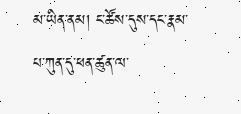མ་ཡིན་ནམ། ང་ཚོས་དུས་དང་རྣམ་པ་ཀུན་དུ་ཕན་ཚུན་ལ་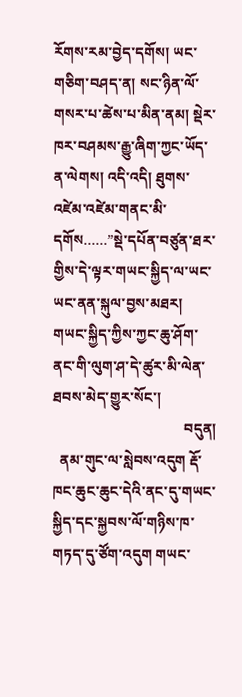རོགས་རམ་བྱེད་དགོས། ཡང་གཅིག་བཤད་ན། སང་ཉིན་ལོ་གསར་པ་ཚེས་པ་མིན་ནམ། སྡེར་ཁར་བཤམས་རྒྱུ་ཞིག་ཀྱང་ཡོད་ན་ལེགས། འདི་འདི། ཐུགས་འཛེམ་འཛེམ་གནང་མི་དགོས……”སྡེ་དཔོན་བཙུན་ཐར་གྱིས་དེ་ལྟར་གཡང་སྐྱིད་ལ་ཡང་ཡང་ནན་སྐུལ་བྱས་མཐར། གཡང་སྐྱིད་ཀྱིས་ཀྱང་ཆུ་ཤོག་ནང་གི་ལུག་ཤ་དེ་ཚུར་མི་ལེན་ཐབས་མེད་གྱུར་སོང་།
                                    བདུན།
  ནམ་གུང་ལ་སླེབས་འདུག རྡོ་ཁང་ཆུང་ཆུང་དེའི་ནང་དུ་གཡང་སྐྱིད་དང་སྐྱབས་ལོ་གཉིས་ཁ་གཏད་དུ་ཙོག་འདུག གཡང་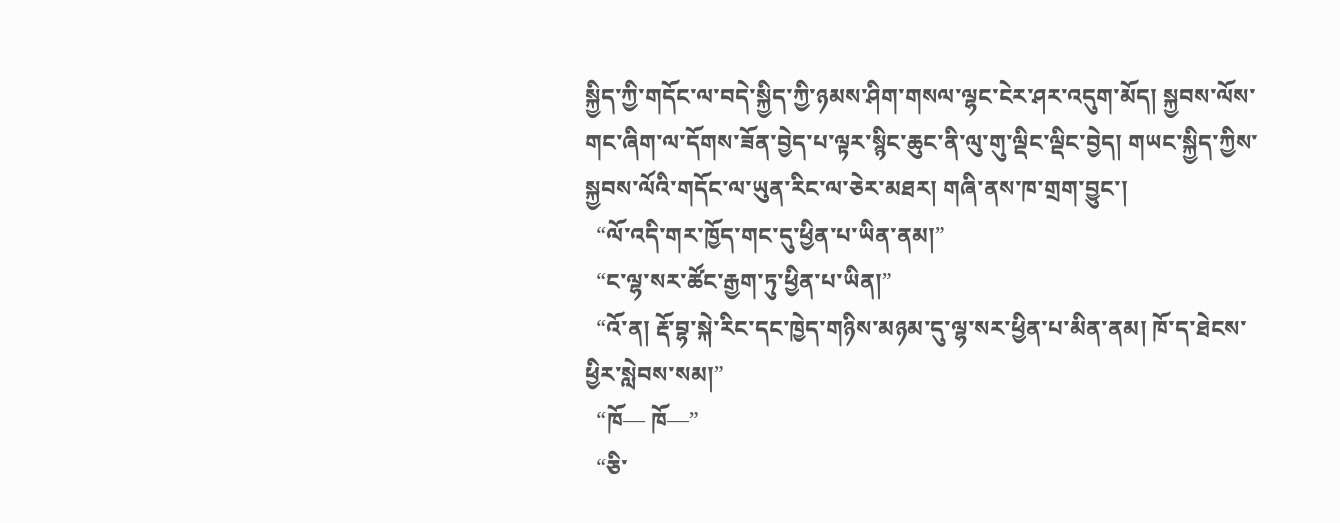སྐྱིད་ཀྱི་གདོང་ལ་བདེ་སྐྱིད་ཀྱི་ཉམས་ཤིག་གསལ་ལྷང་ངེར་ཤར་འདུག་མོད། སྐྱབས་ལོས་གང་ཞིག་ལ་དོགས་ཟོན་བྱེད་པ་ལྟར་སྙིང་ཆུང་ནི་ལུ་གུ་ལྡིང་ལྡིང་བྱེད། གཡང་སྐྱིད་ཀྱིས་སྐྱབས་ལོའི་གདོང་ལ་ཡུན་རིང་ལ་ཅེར་མཐར། གཞི་ནས་ཁ་གྲག་བྱུང་།
  “ལོ་འདི་གར་ཁྱོད་གང་དུ་ཕྱིན་པ་ཡིན་ནམ།”
  “ང་ལྷ་སར་ཚོང་རྒྱག་ཏུ་ཕྱིན་པ་ཡིན།”
  “འོ་ན། རྡོ་བྷ་སྐེ་རིང་དང་ཁྱེད་གཉིས་མཉམ་དུ་ལྷ་སར་ཕྱིན་པ་མིན་ནམ། ཁོ་ད་ཐེངས་ཕྱིར་སླེབས་སམ།”
  “ཁོ— ཁོ—”
  “ཅི་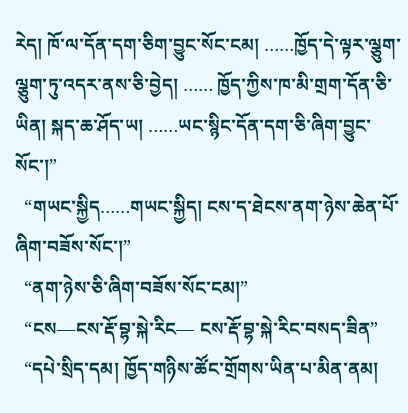རེད། ཁོ་ལ་དོན་དག་ཅིག་བྱུང་སོང་ངམ། ……ཁྱོད་དེ་ལྟར་ལྕུག་ལྕུག་ཏུ་འདར་ནས་ཅི་བྱེད། …… ཁྱོད་ཀྱིས་ཁ་མི་གྲག་དོན་ཅི་ཡིན། སྐད་ཆ་ཤོད་ཡ། ……ཡང་སྙིང་དོན་དག་ཅི་ཞིག་བྱུང་སོང་།”
  “གཡང་སྐྱིད……གཡང་སྐྱིད། ངས་ད་ཐེངས་ནག་ཉེས་ཆེན་པོ་ཞིག་བཟོས་སོང་།”
  “ནག་ཉེས་ཅི་ཞིག་བཟོས་སོང་ངམ།”
  “ངས—ངས་རྡོ་བྷ་སྐེ་རིང— ངས་རྡོ་བྷ་སྐེ་རིང་བསད་ཟིན”
  “དཔེ་སྲིད་དམ། ཁྱོད་གཉིས་ཚོང་གྲོགས་ཡིན་པ་མིན་ནམ།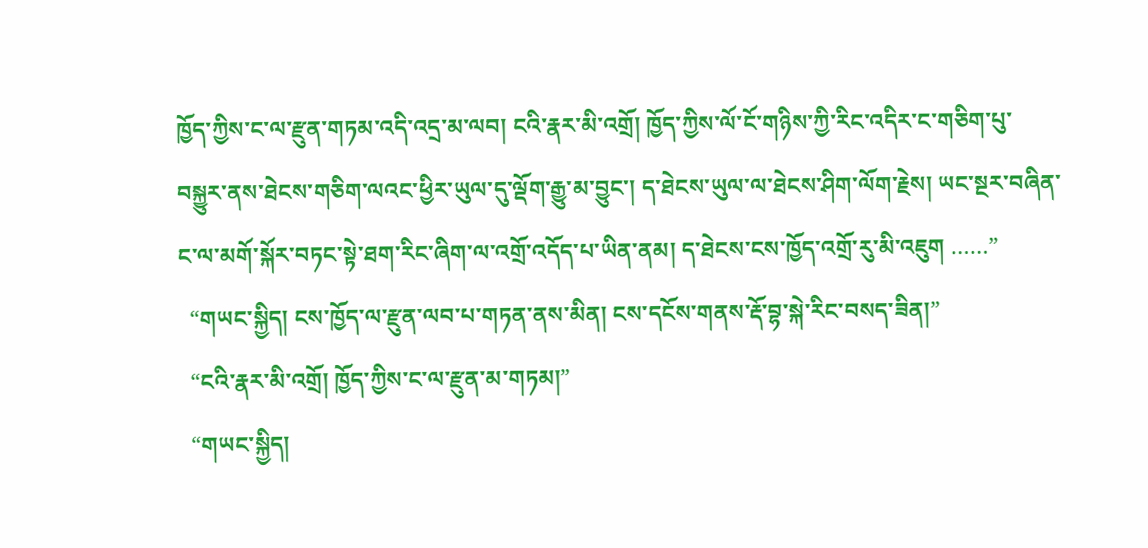ཁྱོད་ཀྱིས་ང་ལ་རྫུན་གཏམ་འདི་འདྲ་མ་ལབ། ངའི་རྣར་མི་འགྲོ། ཁྱོད་ཀྱིས་ལོ་ངོ་གཉིས་ཀྱི་རིང་འདིར་ང་གཅིག་པུ་བསྐྱུར་ནས་ཐེངས་གཅིག་ལའང་ཕྱིར་ཡུལ་དུ་ལྡོག་རྒྱུ་མ་བྱུང་། ད་ཐེངས་ཡུལ་ལ་ཐེངས་ཤིག་ལོག་རྗེས། ཡང་སྔར་བཞིན་ང་ལ་མགོ་སྐོར་བཏང་སྟེ་ཐག་རིང་ཞིག་ལ་འགྲོ་འདོད་པ་ཡིན་ནམ། ད་ཐེངས་ངས་ཁྱོད་འགྲོ་རུ་མི་འཇུག ……”
  “གཡང་སྐྱིད། ངས་ཁྱོད་ལ་རྫུན་ལབ་པ་གཏན་ནས་མིན། ངས་དངོས་གནས་རྡོ་བྷ་སྐེ་རིང་བསད་ཟིན།”
  “ངའི་རྣར་མི་འགྲོ། ཁྱོད་ཀྱིས་ང་ལ་རྫུན་མ་གཏམ།”
  “གཡང་སྐྱིད།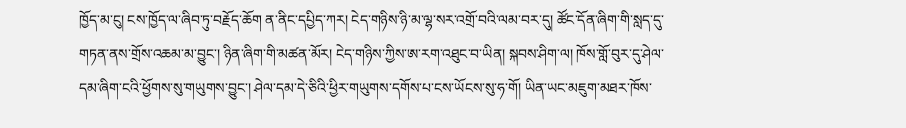ཁྱོད་མ་ངུ། ངས་ཁྱོད་ལ་ཞིབ་ཏུ་བརྗོད་ཆོག ན་ནིང་དཔྱིད་ཀར། ངེད་གཉིས་ཉི་མ་ལྷ་སར་འགྲོ་བའི་ལམ་བར་དུ། ཚོང་དོན་ཞིག་གི་སླད་དུ་གཏན་ནས་གྲོས་འཆམ་མ་བྱུང་། ཉིན་ཞིག་གི་མཚན་མོར། ངེད་གཉིས་ཀྱིས་ཨ་རག་འཐུང་བ་ཡིན། སྐབས་ཤིག་ལ། ཁོས་གློ་བུར་དུ་ཤེལ་དམ་ཞིག་ངའི་ཕྱོགས་སུ་གཡུགས་བྱུང་། ཤེལ་དམ་དེ་ཅིའི་ཕྱིར་གཡུགས་དགོས་པ་ངས་ཡོངས་སུ་ཧ་གོ། ཡིན་ཡང་མཇུག་མཐར་ཁོས་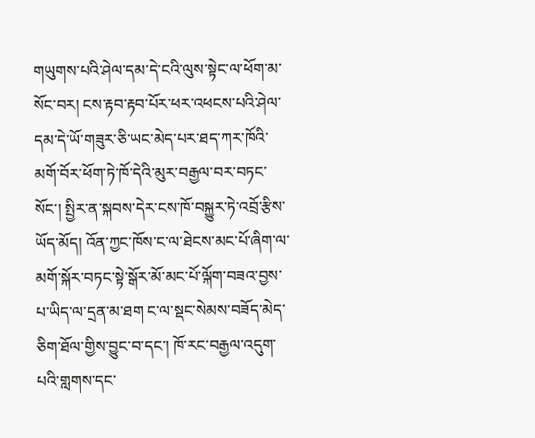གཡུགས་པའི་ཤེལ་དམ་དེ་ངའི་ལུས་སྟེང་ལ་ཕོག་མ་སོང་བར། ངས་རྟབ་རྟབ་པོར་ཕར་འཕངས་པའི་ཤེལ་དམ་དེ་ཡོ་གཟུར་ཅི་ཡང་མེད་པར་ཐད་ཀར་ཁོའི་མགོ་བོར་ཕོག་ཏེ་ཁོ་དེའི་མུར་བརྒྱལ་བར་བཏང་སོང་། སྤྱིར་ན་སྐབས་དེར་ངས་ཁོ་བསྐྱུར་ཏེ་འབྲོ་རྩིས་ཡོད་མོད། འོན་ཀྱང་ཁོས་ང་ལ་ཐེངས་མང་པོ་ཞིག་ལ་མགོ་སྐོར་བཏང་སྟེ་སྒོར་མོ་མང་པོ་ལྐོག་བཟའ་བྱས་པ་ཡིད་ལ་དྲན་མ་ཐག ང་ལ་སྡང་སེམས་བཟོད་མེད་ཅིག་ཐོལ་གྱིས་བྱུང་བ་དང་། ཁོ་རང་བརྒྱལ་འདུག་པའི་གླགས་དང་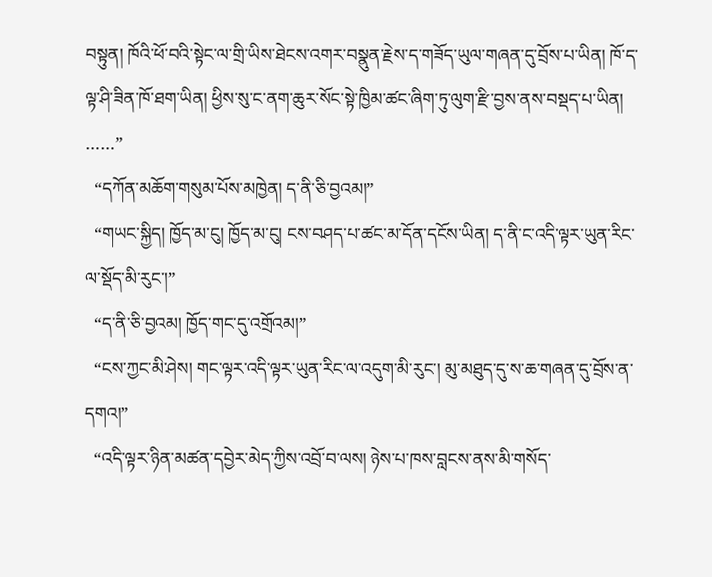བསྟུན། ཁོའི་ཕོ་བའི་སྟེང་ལ་གྲི་ཡིས་ཐེངས་འགར་བསྣུན་རྗེས་ད་གཟོད་ཡུལ་གཞན་དུ་བྲོས་པ་ཡིན། ཁོ་ད་ལྟ་ཤི་ཟིན་ཁོ་ཐག་ཡིན། ཕྱིས་སུ་ང་ནག་ཆུར་སོང་སྟེ་ཁྱིམ་ཚང་ཞིག་ཏུ་ལུག་རྫི་བྱས་ནས་བསྡད་པ་ཡིན། ……”
  “དཀོན་མཆོག་གསུམ་པོས་མཁྱེན། ད་ནི་ཅི་བྱའམ།”
  “གཡང་སྐྱིད། ཁྱོད་མ་ངུ། ཁྱོད་མ་ངུ། ངས་བཤད་པ་ཚང་མ་དོན་དངོས་ཡིན། ད་ནི་ང་འདི་ལྟར་ཡུན་རིང་ལ་སྡོད་མི་རུང་།”
  “ད་ནི་ཅི་བྱའམ། ཁྱོད་གང་དུ་འགྲོའམ།”
  “ངས་ཀྱང་མི་ཤེས། གང་ལྟར་འདི་ལྟར་ཡུན་རིང་ལ་འདུག་མི་རུང་། མུ་མཐུད་དུ་ས་ཆ་གཞན་དུ་བྲོས་ན་དགའ།”
  “འདི་ལྟར་ཉིན་མཚན་དབྱེར་མེད་ཀྱིས་འབྲོ་བ་ལས། ཉེས་པ་ཁས་བླངས་ནས་མི་གསོད་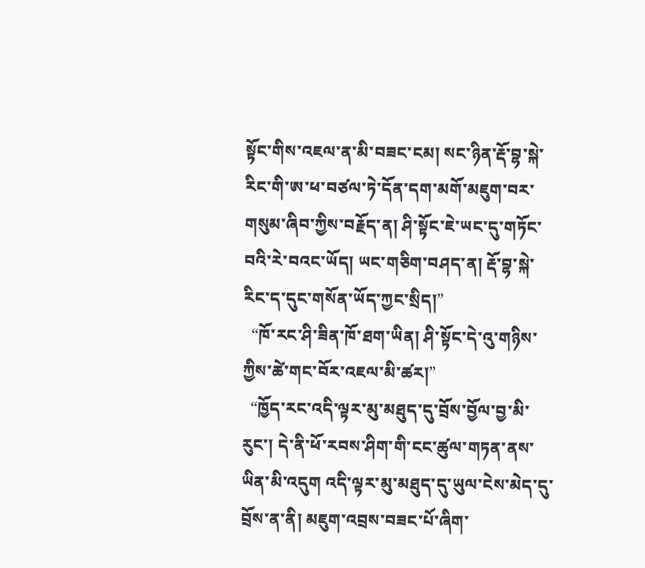སྟོང་གིས་འཇལ་ན་མི་བཟང་ངམ། སང་ཉིན་རྡོ་བྷ་སྐེ་རིང་གི་ཨ་ཕ་བཙལ་ཏེ་དོན་དག་མགོ་མཇུག་བར་གསུམ་ཞིབ་ཀྱིས་བརྗོད་ན། ཤི་སྟོང་ཇེ་ཡང་དུ་གཏོང་བའི་རེ་བའང་ཡོད། ཡང་གཅིག་བཤད་ན། རྡོ་བྷ་སྐེ་རིང་ད་དུང་གསོན་ཡོད་ཀྱང་སྲིད།”
  “ཁོ་རང་ཤི་ཟིན་ཁོ་ཐག་ཡིན། ཤི་སྟོང་དེ་འུ་གཉིས་ཀྱིས་ཚེ་གང་བོར་འཇལ་མི་ཚར།”
  “ཁྱོད་རང་འདི་ལྟར་མུ་མཐུད་དུ་བྲོས་བྱོལ་བྱ་མི་རུང་། དེ་ནི་ཕོ་རབས་ཤིག་གི་ངང་ཚུལ་གཏན་ནས་ཡིན་མི་འདུག འདི་ལྟར་མུ་མཐུད་དུ་ཡུལ་ངེས་མེད་དུ་བྲོས་ན་ནི། མཇུག་འབྲས་བཟང་པོ་ཞིག་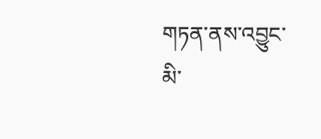གཏན་ནས་འབྱུང་མི་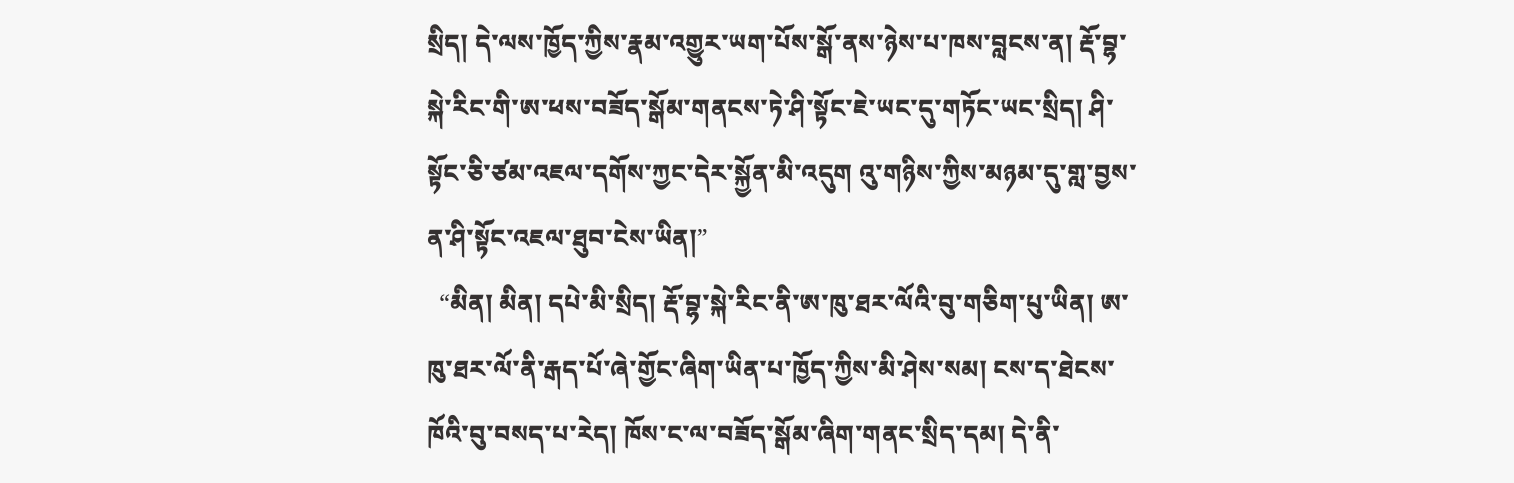སྲིད། དེ་ལས་ཁྱོད་ཀྱིས་རྣམ་འགྱུར་ཡག་པོས་སྒོ་ནས་ཉེས་པ་ཁས་བླངས་ན། རྡོ་བྷ་སྐེ་རིང་གི་ཨ་ཕས་བཟོད་སྒོམ་གནངས་ཏེ་ཤི་སྟོང་ཇེ་ཡང་དུ་གཏོང་ཡང་སྲིད། ཤི་སྟོང་ཅི་ཙམ་འཇལ་དགོས་ཀྱང་དེར་སྐྱོན་མི་འདུག འུ་གཉིས་ཀྱིས་མཉམ་དུ་གླ་བྱས་ན་ཤི་སྟོང་འཇལ་ཐུབ་ངེས་ཡིན།”
  “མིན། མིན། དཔེ་མི་སྲིད། རྡོ་བྷ་སྐེ་རིང་ནི་ཨ་ཁུ་ཐར་ལོའི་བུ་གཅིག་པུ་ཡིན། ཨ་ཁུ་ཐར་ལོ་ནི་རྒད་པོ་ཞེ་གྱོང་ཞིག་ཡིན་པ་ཁྱོད་ཀྱིས་མི་ཤེས་སམ། ངས་ད་ཐེངས་ཁོའི་བུ་བསད་པ་རེད། ཁོས་ང་ལ་བཟོད་སྒོམ་ཞིག་གནང་སྲིད་དམ། དེ་ནི་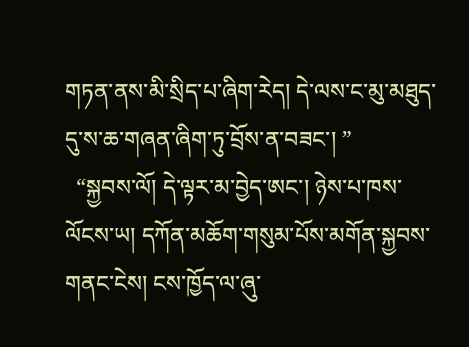གཏན་ནས་མི་སྲིད་པ་ཞིག་རེད། དེ་ལས་ང་མུ་མཐུད་དུ་ས་ཆ་གཞན་ཞིག་ཏུ་བྲོས་ན་བཟང་། ”
  “སྐྱབས་ལོ། དེ་ལྟར་མ་བྱེད་ཨང་། ཉེས་པ་ཁས་ལོངས་ཡ། དཀོན་མཆོག་གསུམ་པོས་མགོན་སྐྱབས་གནང་ངེས། ངས་ཁྱོད་ལ་ཞུ་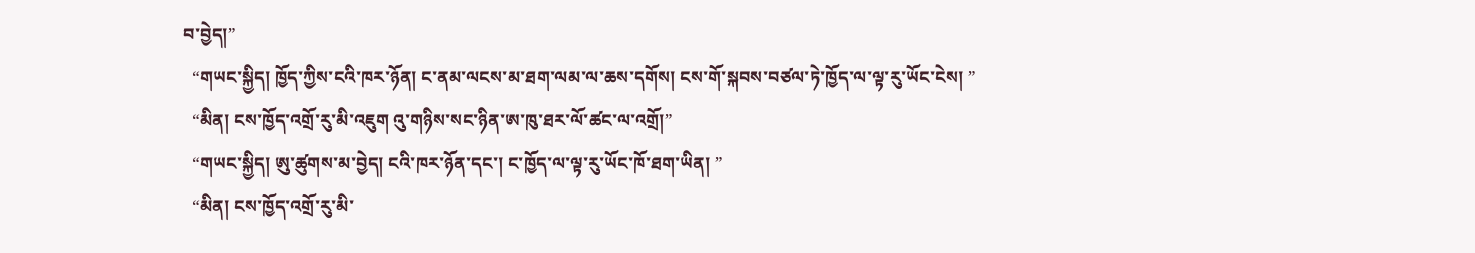བ་བྱེད།”
  “གཡང་སྐྱིད། ཁྱོད་ཀྱིས་ངའི་ཁར་ཉོན། ང་ནམ་ལངས་མ་ཐག་ལམ་ལ་ཆས་དགོས། ངས་གོ་སྐབས་བཙལ་ཏེ་ཁྱོད་ལ་ལྟ་རུ་ཡོང་ངེས། ”
  “མིན། ངས་ཁྱོད་འགྲོ་རུ་མི་འཇུག འུ་གཉིས་སང་ཉིན་ཨ་ཁུ་ཐར་ལོ་ཚང་ལ་འགྲོ།”
  “གཡང་སྐྱིད། ཨུ་ཚུགས་མ་བྱེད། ངའི་ཁར་ཉོན་དང་། ང་ཁྱོད་ལ་ལྟ་རུ་ཡོང་ཁོ་ཐག་ཡིན། ”
  “མིན། ངས་ཁྱོད་འགྲོ་རུ་མི་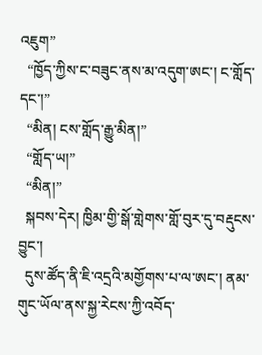འཇུག”
  “ཁྱོད་ཀྱིས་ང་བཟུང་ནས་མ་འདུག་ཨང་། ང་གློད་དང་།”
  “མིན། ངས་གློད་རྒྱུ་མིན།”
  “གློད་ཡ།”
  “མིན།”
  སྐབས་དེར། ཁྱིམ་གྱི་སྒོ་གླེགས་གློ་བུར་དུ་བརྡུངས་བྱུང་།
  དུས་ཚོད་ནི་ཇི་འདྲའི་མགྱོགས་པ་ལ་ཨང་། ནམ་གུང་ཡོལ་ནས་སྐྱ་རེངས་ཀྱི་འབོད་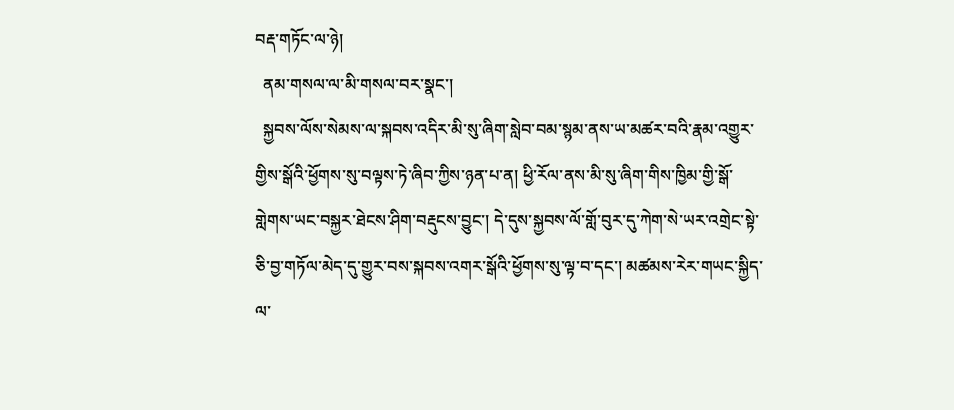བརྡ་གཏོང་ལ་ཉེ།
  ནམ་གསལ་ལ་མི་གསལ་བར་སྣང་།
  སྐྱབས་ལོས་སེམས་ལ་སྐབས་འདིར་མི་སུ་ཞིག་སླེབ་བམ་སྙམ་ནས་ཡ་མཚར་བའི་རྣམ་འགྱུར་གྱིས་སྒོའི་ཕྱོགས་སུ་བལྟས་ཏེ་ཞིབ་ཀྱིས་ཉན་པ་ན། ཕྱི་རོལ་ནས་མི་སུ་ཞིག་གིས་ཁྱིམ་གྱི་སྒོ་གླེགས་ཡང་བསྐྱར་ཐེངས་ཤིག་བརྡུངས་བྱུང་། དེ་དུས་སྐྱབས་ལོ་གློ་བུར་དུ་ཀེག་སེ་ཡར་འགྲེང་སྟེ་ཅི་བྱ་གཏོལ་མེད་དུ་གྱུར་བས་སྐབས་འགར་སྒོའི་ཕྱོགས་སུ་ལྟ་བ་དང་། མཚམས་རེར་གཡང་སྐྱིད་ལ་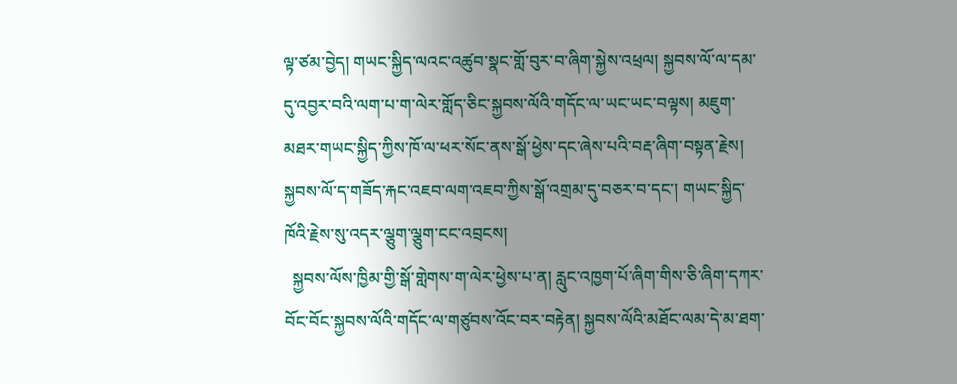ལྟ་ཙམ་བྱེད། གཡང་སྐྱིད་ལའང་འཚུབ་སྣང་གློ་བུར་བ་ཞིག་སྐྱེས་འཕྲལ། སྐྱབས་ལོ་ལ་དམ་དུ་འབྱར་བའི་ལག་པ་ག་ལེར་གློད་ཅིང་སྐྱབས་ལོའི་གདོང་ལ་ཡང་ཡང་བལྟས། མཇུག་མཐར་གཡང་སྐྱིད་ཀྱིས་ཁོ་ལ་ཕར་སོང་ནས་སྒོ་ཕྱེས་དང་ཞེས་པའི་བརྡ་ཞིག་བསྟན་རྗེས། སྐྱབས་ལོ་ད་གཟོད་རྐང་འཇབ་ལག་འཇབ་ཀྱིས་སྒོ་འགྲམ་དུ་བཅར་བ་དང་། གཡང་སྐྱིད་ཁོའི་རྗེས་སུ་འདར་ལྕུག་ལྕུག་ངང་འབྲངས།
  སྐྱབས་ལོས་ཁྱིམ་གྱི་སྒོ་གླེགས་ག་ལེར་ཕྱེས་པ་ན། རླུང་འཁྱག་པོ་ཞིག་གིས་ཅི་ཞིག་དཀར་བོང་བོང་སྐྱབས་ལོའི་གདོང་ལ་གཙུབས་འོང་བར་བརྟེན། སྐྱབས་ལོའི་མཐོང་ལམ་དེ་མ་ཐག་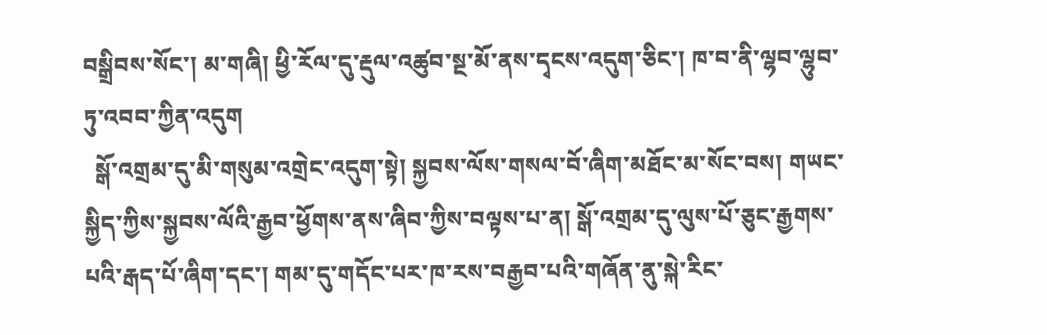བསྒྲིབས་སོང་། མ་གཞི། ཕྱི་རོལ་དུ་རྡུལ་འཚུབ་སྔ་མོ་ནས་དྭངས་འདུག་ཅིང་། ཁ་བ་ནི་ལྷབ་ལྷུབ་ཏུ་འབབ་ཀྱིན་འདུག
  སྒོ་འགྲམ་དུ་མི་གསུམ་འགྲེང་འདུག་སྟེ། སྐྱབས་ལོས་གསལ་བོ་ཞིག་མཐོང་མ་སོང་བས། གཡང་སྐྱིད་ཀྱིས་སྐྱབས་ལོའི་རྒྱབ་ཕྱོགས་ནས་ཞིབ་ཀྱིས་བལྟས་པ་ན། སྒོ་འགྲམ་དུ་ལུས་པོ་ཅུང་རྒྱགས་པའི་རྒད་པོ་ཞིག་དང་། གམ་དུ་གདོང་པར་ཁ་རས་བརྒྱབ་པའི་གཞོན་ནུ་སྐེ་རིང་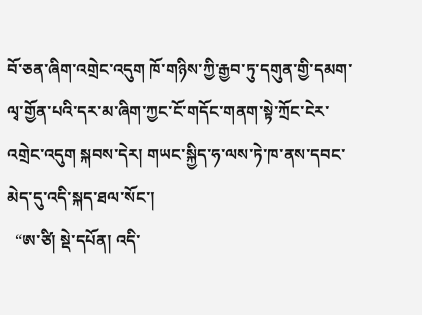བོ་ཅན་ཞིག་འགྲེང་འདུག ཁོ་གཉིས་ཀྱི་རྒྱབ་ཏུ་དགུན་གྱི་དམག་ལྭ་གྱོན་པའི་དར་མ་ཞིག་ཀྱང་ངོ་གདོང་གནག་སྟེ་ཀྲོང་ངེར་འགྲེང་འདུག སྐབས་དེར། གཡང་སྐྱིད་ཧ་ལས་ཏེ་ཁ་ནས་དབང་མེད་དུ་འདི་སྐད་ཐལ་སོང་།
  “ཨ་ཙི། སྡེ་དཔོན། འདི་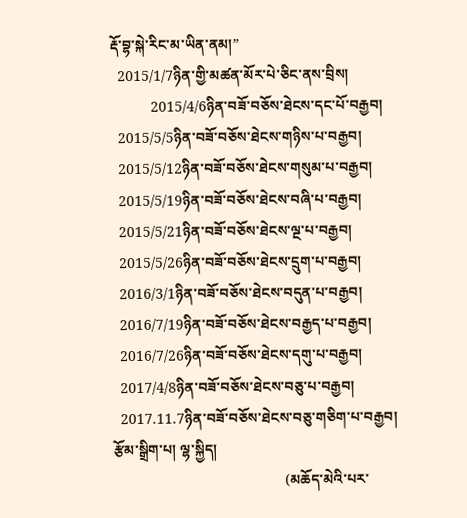རྡོ་བྷ་སྐེ་རིང་མ་ཡིན་ནམ།”
  2015/1/7ཉིན་གྱི་མཚན་མོར་པེ་ཅིང་ནས་བྲིས།
           2015/4/6ཉིན་བཟོ་བཅོས་ཐེངས་དང་པོ་བརྒྱབ།
  2015/5/5ཉིན་བཟོ་བཅོས་ཐེངས་གཉིས་པ་བརྒྱབ།
  2015/5/12ཉིན་བཟོ་བཅོས་ཐེངས་གསུམ་པ་བརྒྱབ།
  2015/5/19ཉིན་བཟོ་བཅོས་ཐེངས་བཞི་པ་བརྒྱབ།
  2015/5/21ཉིན་བཟོ་བཅོས་ཐེངས་ལྔ་པ་བརྒྱབ།
  2015/5/26ཉིན་བཟོ་བཅོས་ཐེངས་དྲུག་པ་བརྒྱབ།
  2016/3/1ཉིན་བཟོ་བཅོས་ཐེངས་བདུན་པ་བརྒྱབ།
  2016/7/19ཉིན་བཟོ་བཅོས་ཐེངས་བརྒྱད་པ་བརྒྱབ།
  2016/7/26ཉིན་བཟོ་བཅོས་ཐེངས་དགུ་པ་བརྒྱབ།
  2017/4/8ཉིན་བཟོ་བཅོས་ཐེངས་བཅུ་པ་བརྒྱབ།
  2017.11.7ཉིན་བཟོ་བཅོས་ཐེངས་བཅུ་གཅིག་པ་བརྒྱབ།
རྩོམ་སྒྲིག་པ། ལྷ་སྐྱིད།
                                               (མཆོད་མེའི་པར་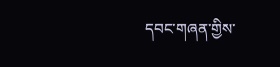དབང་གཞན་གྱིས་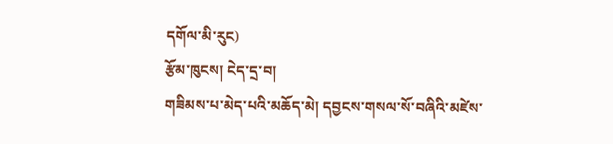དགོལ་མི་རུང)
རྩོམ་ཁུངས། ངེད་དྲ་བ།
གཟིམས་པ་མེད་པའི་མཆོད་མེ། དབྱངས་གསལ་སོ་བཞིའི་མཛེས་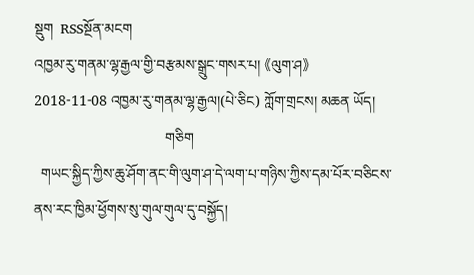སྡུག  RSSསྔོན་མངག
འཁྱམ་རུ་གནམ་ལྷ་རྒྱལ་གྱི་བརྩམས་སྒྲུང་གསར་པ། 《ལུག་ཤ》
2018-11-08 འཁྱམ་རུ་གནམ་ལྷ་རྒྱལ།(པེ་ཅིང) ཀློག་གྲངས། མཆན ཡོད།
                                    གཅིག
  གཡང་སྐྱིད་ཀྱིས་ཆུ་ཤོག་ནང་གི་ལུག་ཤ་དེ་ལག་པ་གཉིས་ཀྱིས་དམ་པོར་བཅིངས་ནས་རང་ཁྱིམ་ཕྱོགས་སུ་གུལ་གུལ་དུ་བསྐྱོད།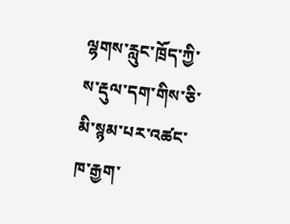ལྷགས་རླུང་ཁྲོད་ཀྱི་ས་རྡུལ་དག་གིས་ཅི་མི་སྙམ་པར་འཚང་ཁ་རྒྱག་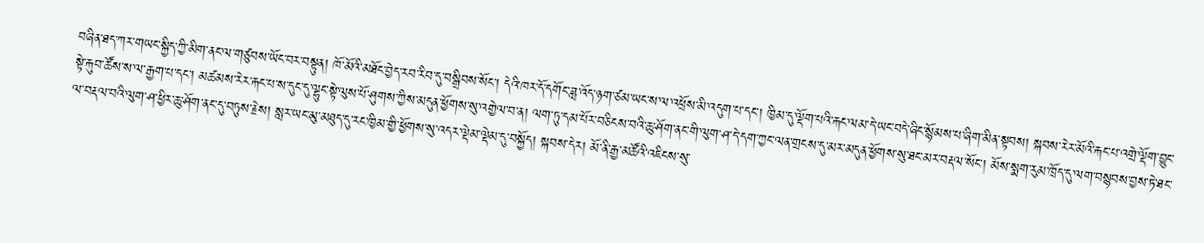བཞིན་ཐད་ཀར་གཡང་སྐྱིད་ཀྱི་མིག་ནང་ལ་གཙུབས་ཡོང་བར་བསྟུན། ཁོ་མོའི་མཐོང་བྱེད་རབ་རིབ་དུ་བསྒྲིབས་སོང་། དེའི་ཁར་དོ་དགོང་ཟླ་འོད་ཉག་ཙམ་ཡང་ས་ལ་འཕྲོས་མི་འདུག་པ་དང་། ཁྱིམ་དུ་ལྡོག་པའི་རྐང་ལམ་དེ་ཡང་བདེ་ཞིང་སྙོམས་པ་ཞིག་མིན་སྟབས། སྐབས་རེར་མོའི་རྐང་པ་འགྲེ་ལྡོག་བྱུང་སྟེ་རྐུབ་ཚོས་ས་ལ་རྒྱག་པ་དང་། མཚམས་རེར་རྐང་པ་ས་དུང་དུ་ལྷུང་སྟེ་ལུས་པོ་ཤུགས་ཀྱིས་མདུན་ཕྱོགས་སུ་འགྱེལ་བ་ན། ལག་ཏུ་དམ་པོར་བཅིངས་བའི་ཆུ་ཤོག་ནང་གི་ལུག་ཤ་དེ་དག་ཀྱང་ལན་གྲངས་དུ་མར་མདུན་ཕྱོགས་སུ་ཐང་མར་བརྡལ་སོང་། མོས་སྨག་རུམ་ཁྲོད་དུ་ལག་བསྙབས་བྱས་ཏེ་ཐང་ལ་བརྡལ་བའི་ལུག་ཤ་ཕྱིར་ཆུ་ཤོག་ནང་དུ་བཏུས་རྗེས། སླར་ཡང་མུ་མཐུད་དུ་རང་ཁྱིམ་གྱི་ཕྱོགས་སུ་འདར་ལྡེམ་ལྡེམ་དུ་བསྐྱོད། སྐབས་དེར། མོ་ནི་རྒྱ་མཚོའི་འཇིངས་སུ་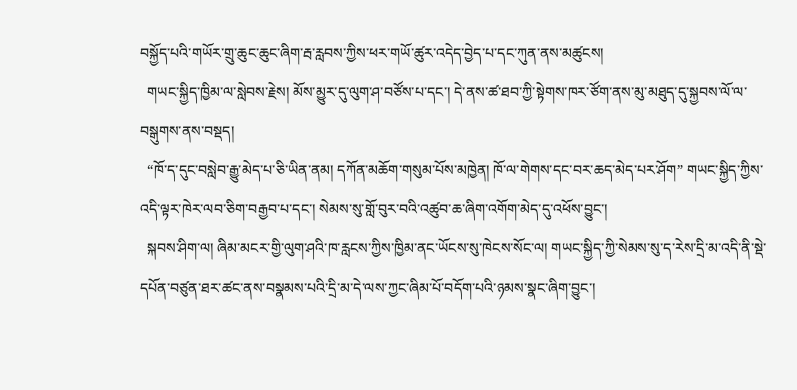བསྐྱོད་པའི་གཡོར་གྲུ་ཆུང་ཆུང་ཞིག་རྦ་རླབས་ཀྱིས་ཕར་གཡོ་ཚུར་འདེད་བྱེད་པ་དང་ཀུན་ནས་མཚུངས།
  གཡང་སྐྱིད་ཁྱིམ་ལ་སླེབས་རྗེས། མོས་མྱུར་དུ་ལུག་ཤ་བཙོས་པ་དང་། དེ་ནས་ཚ་ཐབ་ཀྱི་སྟེགས་ཁར་ཙོག་ནས་མུ་མཐུད་དུ་སྐྱབས་ལོ་ལ་བསྒུགས་ནས་བསྡད།
  “ཁོ་ད་དུང་བསླེབ་རྒྱུ་མེད་པ་ཅི་ཡིན་ནམ། དཀོན་མཆོག་གསུམ་པོས་མཁྱེན། ཁོ་ལ་གེགས་དང་བར་ཆད་མེད་པར་ཤོག” གཡང་སྐྱིད་ཀྱིས་འདི་ལྟར་ཁེར་ལབ་ཅིག་བརྒྱབ་པ་དང་། སེམས་སུ་གློ་བུར་བའི་འཚུབ་ཆ་ཞིག་འགོག་མེད་དུ་འཕོས་བྱུང་།
  སྐབས་ཤིག་ལ། ཞིམ་མངར་གྱི་ལུག་ཤའི་ཁ་རླངས་ཀྱིས་ཁྱིམ་ནང་ཡོངས་སུ་ཁེངས་སོང་ལ། གཡང་སྐྱིད་ཀྱི་སེམས་སུ་ད་རེས་དྲི་མ་འདི་ནི་སྡེ་དཔོན་བཙུན་ཐར་ཚང་ནས་བསྣམས་པའི་དྲི་མ་དེ་ལས་ཀྱང་ཞིམ་པོ་བདོག་པའི་ཉམས་སྣང་ཞིག་བྱུང་།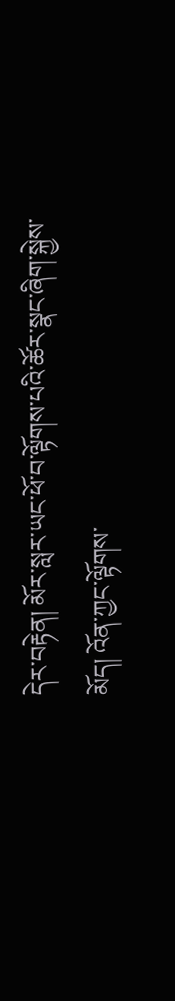དེར་བརྟེན། མོར་སླར་ཡང་ཕོ་བ་ལྟོགས་པའི་ཚོར་སྣང་ཞིག་སྐྱེས་མོད། འོན་ཀྱང་ལྟོགས་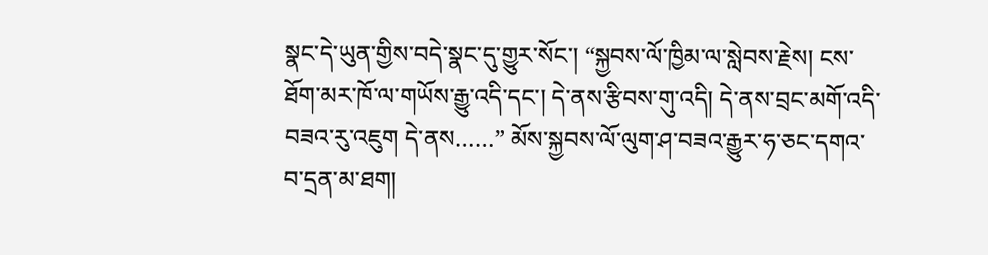སྣང་དེ་ཡུན་གྱིས་བདེ་སྣང་དུ་གྱུར་སོང་། “སྐྱབས་ལོ་ཁྱིམ་ལ་སླེབས་རྗེས། ངས་ཐོག་མར་ཁོ་ལ་གཡོས་རྒྱུ་འདི་དང་། དེ་ནས་རྩིབས་གུ་འདི། དེ་ནས་བྲང་མགོ་འདི་བཟའ་རུ་འཇུག དེ་ནས……” མོས་སྐྱབས་ལོ་ལུག་ཤ་བཟའ་རྒྱུར་ཧ་ཅང་དགའ་བ་དྲན་མ་ཐག།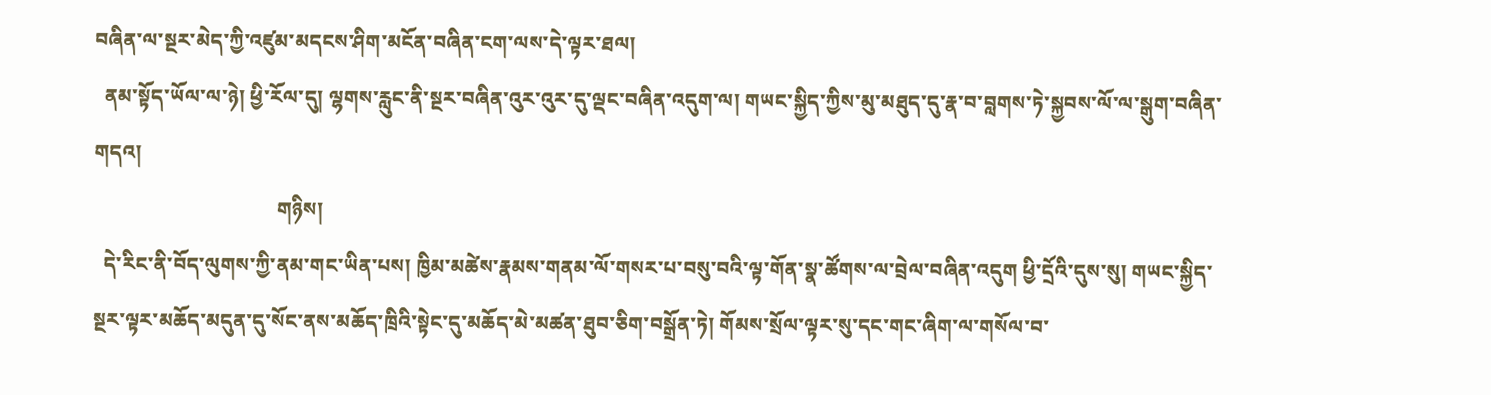བཞིན་ལ་སྔར་མེད་ཀྱི་འཛུམ་མདངས་ཤིག་མངོན་བཞིན་ངག་ལས་དེ་ལྟར་ཐལ།
  ནམ་སྟོད་ཡོལ་ལ་ཉེ། ཕྱི་རོལ་དུ། ལྷགས་རླུང་ནི་སྔར་བཞིན་འུར་འུར་དུ་ལྡང་བཞིན་འདུག་ལ། གཡང་སྐྱིད་ཀྱིས་མུ་མཐུད་དུ་རྣ་བ་བླགས་ཏེ་སྐྱབས་ལོ་ལ་སྒུག་བཞིན་གདའ།
                                     གཉིས།
  དེ་རིང་ནི་བོད་ལུགས་ཀྱི་ནམ་གང་ཡིན་པས། ཁྱིམ་མཚེས་རྣམས་གནམ་ལོ་གསར་པ་བསུ་བའི་ལྟ་གོན་སྣ་ཚོགས་ལ་བྲེལ་བཞིན་འདུག ཕྱི་དྲོའི་དུས་སུ། གཡང་སྐྱིད་སྔར་ལྟར་མཆོད་མདུན་དུ་སོང་ནས་མཆོད་ཁྲིའི་སྟེང་དུ་མཆོད་མེ་མཚན་ཐུབ་ཅིག་བསྒྲོན་ཏེ། གོམས་སྲོལ་ལྟར་སུ་དང་གང་ཞིག་ལ་གསོལ་བ་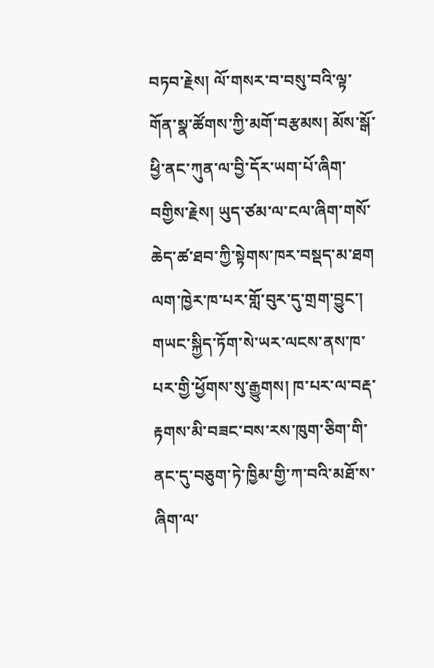བཏབ་རྗེས། ལོ་གསར་བ་བསུ་བའི་ལྟ་གོན་སྣ་ཚོགས་ཀྱི་མགོ་བརྩམས། མོས་སྒོ་ཕྱི་ནང་ཀུན་ལ་བྱི་དོར་ཡག་པོ་ཞིག་བགྱིས་རྗེས། ཡུད་ཙམ་ལ་ངལ་ཞིག་གསོ་ཆེད་ཚ་ཐབ་ཀྱི་སྟེགས་ཁར་བསྡད་མ་ཐག ལག་ཁྱེར་ཁ་པར་གློ་བུར་དུ་གྲག་བྱུང་། གཡང་སྐྱིད་ཏོག་སེ་ཡར་ལངས་ནས་ཁ་པར་གྱི་ཕྱོགས་སུ་རྒྱུགས། ཁ་པར་ལ་བརྡ་རྟགས་མི་བཟང་བས་རས་ཁུག་ཅིག་གི་ནང་དུ་བཅུག་ཏེ་ཁྱིམ་གྱི་ཀ་བའི་མཐོ་ས་ཞིག་ལ་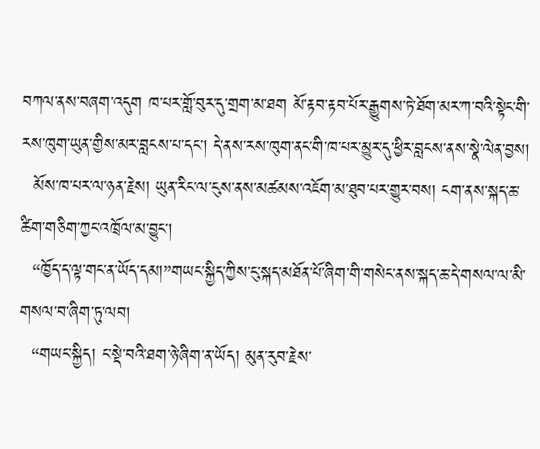བཀལ་ནས་བཞག་འདུག ཁ་པར་གློ་བུར་དུ་གྲག་མ་ཐག མོ་རྟབ་རྟབ་པོར་རྒྱུགས་ཏེ་ཐོག་མར་ཀ་བའི་སྟེང་གི་རས་ཁུག་ཡུན་གྱིས་མར་བླངས་པ་དང་། དེ་ནས་རས་ཁུག་ནང་གི་ཁ་པར་མྱུར་དུ་ཕྱིར་བླངས་ནས་སྣེ་ལེན་བྱས།
  མོས་ཁ་པར་ལ་ཉན་རྗེས། ཡུན་རིང་ལ་ངུས་ནས་མཚམས་འཇོག་མ་ཐུབ་པར་གྱུར་བས། ངག་ནས་སྐད་ཆ་ཚིག་གཅིག་ཀྱང་འཁྲོལ་མ་བྱུང་།
  “ཁྱོད་ད་ལྟ་གང་ན་ཡོད་དམ།”གཡང་སྐྱིད་ཀྱིས་ངུ་སྐད་མཐོན་པོ་ཞིག་གི་གསེང་ནས་སྐད་ཆ་དེ་གསལ་ལ་མི་གསལ་བ་ཞིག་ཏུ་ལབ།
  “གཡང་སྐྱིད། ང་སྡེ་བའི་ཐག་ཉེ་ཞིག་ན་ཡོད། མུན་རུབ་རྗེས་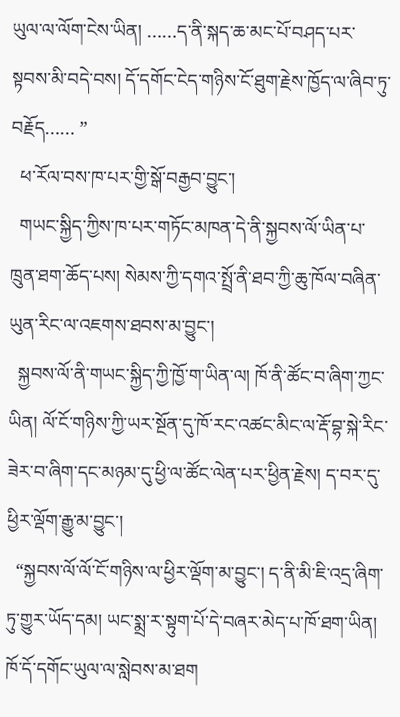ཡུལ་ལ་ལོག་ངེས་ཡིན། ……ད་ནི་སྐད་ཆ་མང་པོ་བཤད་པར་སྟབས་མི་བདེ་བས། དོ་དགོང་ངེད་གཉིས་ངོ་ཐུག་རྗེས་ཁྱོད་ལ་ཞིབ་ཏུ་བརྗོད…… ”
  ཕ་རོལ་བས་ཁ་པར་གྱི་སྒོ་བརྒྱབ་བྱུང་།
  གཡང་སྐྱིད་ཀྱིས་ཁ་པར་གཏོང་མཁན་དེ་ནི་སྐྱབས་ལོ་ཡིན་པ་ཁྲུན་ཐག་ཆོད་པས། སེམས་ཀྱི་དགའ་སྤྲོ་ནི་ཐབ་ཀྱི་ཆུ་ཁོལ་བཞིན་ཡུན་རིང་ལ་འཇགས་ཐབས་མ་བྱུང་།
  སྐྱབས་ལོ་ནི་གཡང་སྐྱིད་ཀྱི་ཁྱོ་ག་ཡིན་ལ། ཁོ་ནི་ཚོང་བ་ཞིག་ཀྱང་ཡིན། ལོ་ངོ་གཉིས་ཀྱི་ཡར་སྔོན་དུ་ཁོ་རང་འཚང་མིང་ལ་རྡོ་བྷ་སྐེ་རིང་ཟེར་བ་ཞིག་དང་མཉམ་དུ་ཕྱི་ལ་ཚོང་ལེན་པར་ཕྱིན་རྗེས། ད་བར་དུ་ཕྱིར་ལྡོག་རྒྱུ་མ་བྱུང་།
  “སྐྱབས་ལོ་ལོ་ངོ་གཉིས་ལ་ཕྱིར་ལྡོག་མ་བྱུང་། ད་ནི་མི་ཇི་འདྲ་ཞིག་ཏུ་གྱུར་ཡོད་དམ། ཡང་སྨྲ་ར་སྟུག་པོ་དེ་བཞར་མེད་པ་ཁོ་ཐག་ཡིན། ཁོ་དོ་དགོང་ཡུལ་ལ་སླེབས་མ་ཐག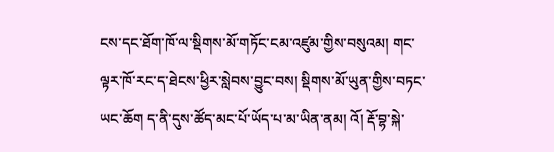ངས་དང་ཐོག་ཁོ་ལ་སྡིགས་མོ་གཏོང་ངམ་འཛུམ་གྱིས་བསུའམ། གང་ལྟར་ཁོ་རང་ད་ཐེངས་ཕྱིར་སླེབས་བྱུང་བས། སྡིགས་མོ་ཡུན་གྱིས་བཏང་ཡང་ཆོག ད་ནི་དུས་ཚོད་མང་པོ་ཡོད་པ་མ་ཡིན་ནམ། འོ། རྡོ་བྷ་སྐེ་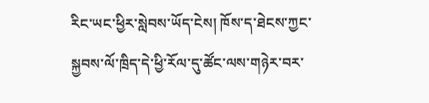རིང་ཡང་ཕྱིར་སླེབས་ཡོད་ངེས། ཁོས་ད་ཐེངས་ཀྱང་སྐྱབས་ལོ་ཁྲིད་དེ་ཕྱི་རོལ་དུ་ཚོང་ལས་གཉེར་བར་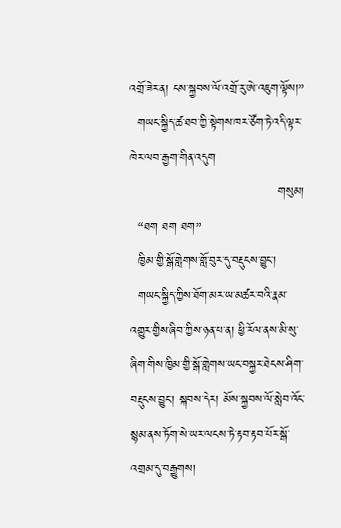འགྲོ་ཟེར་ན། ངས་སྐྱབས་ལོ་འགྲོ་རུ་ཨེ་འཇུག་ལྟོས།”
  གཡང་སྐྱིད་ཚ་ཐབ་ཀྱི་སྟེགས་ཁར་ཙོག་ཏེ་འདི་ལྟར་ཁེར་ལབ་རྒྱག་གིན་འདུག
                                    གསུམ།
  “ཐག ཐག ཐག”
  ཁྱིམ་གྱི་སྒོ་གླེགས་གློ་བུར་དུ་བརྡུངས་བྱུང་།
  གཡང་སྐྱིད་ཀྱིས་ཐོག་མར་ཡ་མཚར་བའི་རྣམ་འགྱུར་གྱིས་ཞིབ་ཀྱིས་ཉན་པ་ན། ཕྱི་རོལ་ནས་མི་སུ་ཞིག་གིས་ཁྱིམ་གྱི་སྒོ་གླེགས་ཡང་བསྐྱར་ཐེངས་ཤིག་བརྡུངས་བྱུང་། སྐབས་དེར། མོས་སྐྱབས་ལོ་སླེབ་འོང་སྙམ་ནས་ཏོག་སེ་ཡར་ལངས་ཏེ་རྟབ་རྟབ་པོར་སྒོ་འགྲམ་དུ་བརྒྱུགས།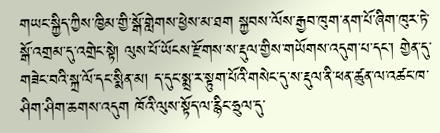གཡང་སྐྱིད་ཀྱིས་ཁྱིམ་གྱི་སྒོ་གླེགས་ཕྱེས་མ་ཐག སྐྱབས་ལོས་རྒྱབ་ཁུག་ནག་པོ་ཞིག་ཁུར་ཏེ་སྒོ་འགྲམ་དུ་འགྲེང་སྟེ། ལུས་པོ་ཡོངས་རྫོགས་ས་རྡུལ་གྱིས་གཡོགས་འདུག་པ་དང་། གྱེན་དུ་གཟེང་བའི་སྐྲ་ལོ་དང་སྨིན་མ། ད་དུང་སྨྲ་ར་སྟུག་པོའི་གསེང་དུ་ས་རྡུལ་ནི་ཕན་ཚུན་ལ་འཚང་ཁ་ཤིག་ཤིག་ཆགས་འདུག ཁོའི་ལུས་སྟོད་ལ་རྙིང་ཧྲུལ་དུ་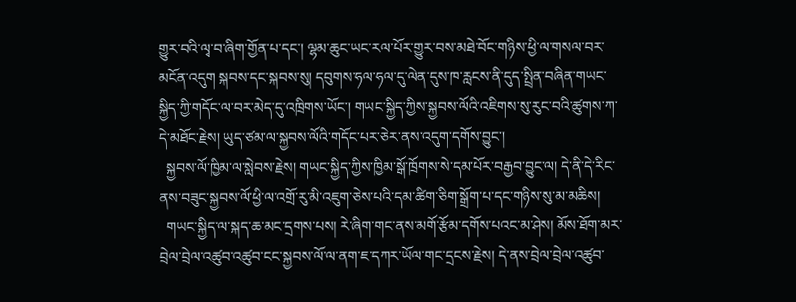གྱུར་བའི་ལྭ་བ་ཞིག་གྱོན་པ་དང་། ལྷམ་ཆུང་ཡང་རལ་པོར་གྱུར་བས་མཐེ་བོང་གཉིས་ཕྱི་ལ་གསལ་བར་མངོན་འདུག སྐབས་དང་སྐབས་སུ། དབུགས་ཧལ་ཧལ་དུ་ལེན་དུས་ཁ་རླངས་ནི་དུད་སྤྲིན་བཞིན་གཡང་སྐྱིད་ཀྱི་གདོང་ལ་བར་མེད་དུ་འཁྲིགས་ཡོང་། གཡང་སྐྱིད་ཀྱིས་སྐྱབས་ལོའི་འཇིགས་སུ་རུང་བའི་ཚུགས་ཀ་དེ་མཐོང་རྗེས། ཡུད་ཙམ་ལ་སྐྱབས་ལོའི་གདོང་པར་ཅེར་ནས་འདུག་དགོས་བྱུང་།
  སྐྱབས་ལོ་ཁྱིམ་ལ་སླེབས་རྗེས། གཡང་སྐྱིད་ཀྱིས་ཁྱིམ་སྒོ་ཁྲོགས་སེ་དམ་པོར་བརྒྱབ་བྱུང་ལ། དེ་ནི་དེ་རིང་ནས་བཟུང་སྐྱབས་ལོ་ཕྱི་ལ་འགྲོ་རུ་མི་འཇུག་ཅེས་པའི་དམ་ཚིག་ཅིག་སྒྲོག་པ་དང་གཉིས་སུ་མ་མཆིས།
  གཡང་སྐྱིད་ལ་སྐད་ཆ་མང་དྲགས་པས། རེ་ཞིག་གང་ནས་མགོ་རྩོམ་དགོས་པའང་མ་ཤེས། མོས་ཐོག་མར་བྲེལ་བྲེལ་འཚུབ་འཚུབ་ངང་སྐྱབས་ལོ་ལ་ནག་ཇ་དཀར་ཡོལ་གང་དྲངས་རྗེས། དེ་ནས་བྲེལ་བྲེལ་འཚུབ་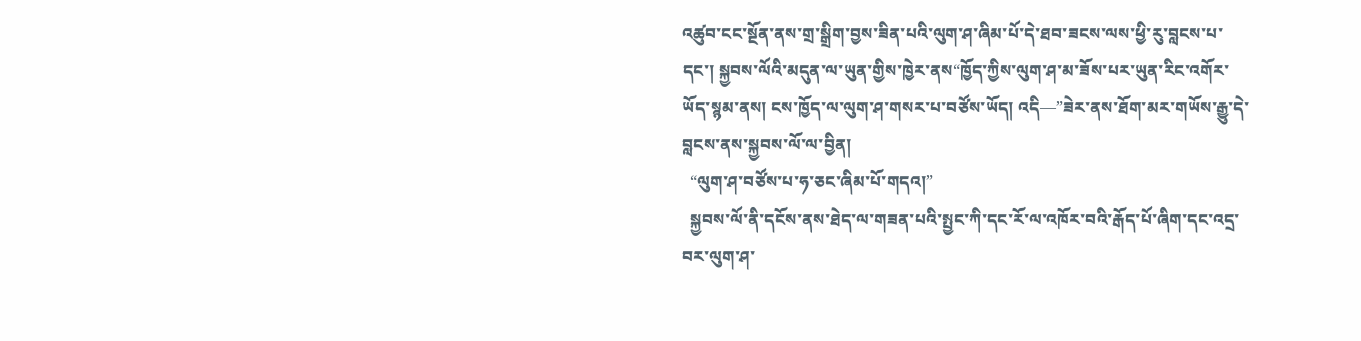འཚུབ་ངང་སྔོན་ནས་གྲ་སྒྲིག་བྱས་ཟིན་པའི་ལུག་ཤ་ཞིམ་པོ་དེ་ཐབ་ཟངས་ལས་ཕྱི་རུ་བླངས་པ་དང་། སྐྱབས་ལོའི་མདུན་ལ་ཡུན་གྱིས་ཁྱེར་ནས“ཁྱོད་ཀྱིས་ལུག་ཤ་མ་ཟོས་པར་ཡུན་རིང་འགོར་ཡོད་སྙམ་ནས། ངས་ཁྱོད་ལ་ལུག་ཤ་གསར་པ་བཙོས་ཡོད། འདི—”ཟེར་ནས་ཐོག་མར་གཡོས་རྒྱུ་དེ་བླངས་ནས་སྐྱབས་ལོ་ལ་བྱིན།
  “ལུག་ཤ་བཙོས་པ་ཧ་ཅང་ཞིམ་པོ་གདའ།”
  སྐྱབས་ལོ་ནི་དངོས་ནས་ཐེད་ལ་གཟན་པའི་སྤྱང་ཀི་དང་རོ་ལ་འཁོར་བའི་རྒོད་པོ་ཞིག་དང་འདྲ་བར་ལུག་ཤ་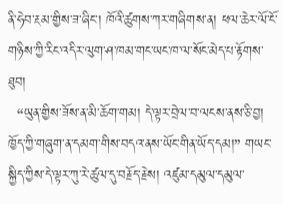ནི་ཧེབ་རྔམ་གྱིས་ཟ་ཞིང་། ཁོའི་ཚུགས་ཀར་གཞིགས་ན། ཕལ་ཆེར་ལོ་ངོ་གཉིས་ཀྱི་རིང་འདིར་ལུག་ཤ་ཁམ་གང་ཡང་ཁ་ལ་སོང་མེད་པ་རྟོགས་ཐུབ།
  “ཡུན་གྱིས་ཟོས་ན་མི་ཆོག་གམ། དེ་ལྟར་བྲེལ་བ་ལངས་ནས་ཅི་བྱ། ཁྱོད་ཀྱི་གཞུག་ན་དམག་གིས་བདའ་ནས་ཡོང་གིན་ཡོད་དམ།” གཡང་སྐྱིད་ཀྱིས་དེ་ལྟར་ཀུ་རེ་ཚུལ་དུ་བརྗོད་རྗེས། འཛུམ་དམུལ་དམུལ་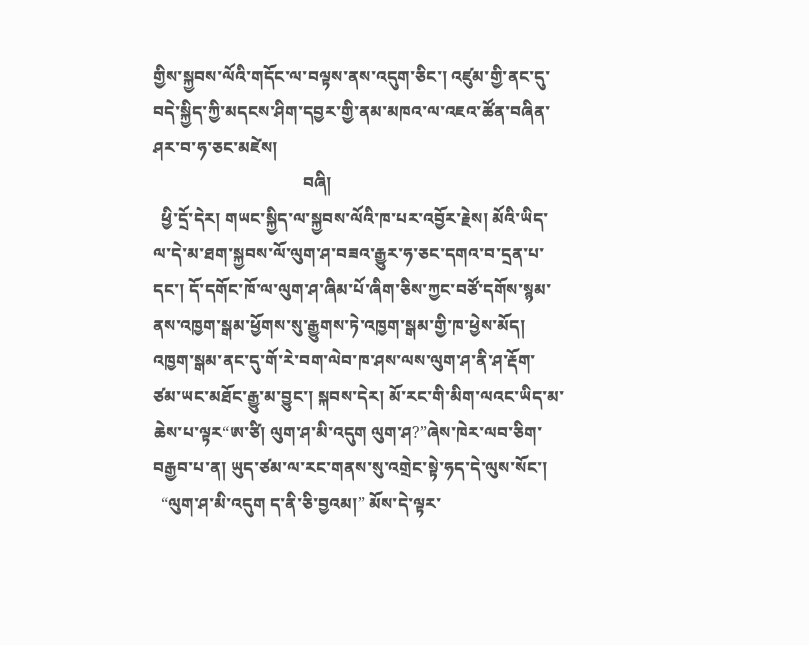གྱིས་སྐྱབས་ལོའི་གདོང་ལ་བལྟས་ནས་འདུག་ཅིང་། འཛུམ་གྱི་ནང་དུ་བདེ་སྐྱིད་ཀྱི་མདངས་ཤིག་དབྱར་གྱི་ནམ་མཁའ་ལ་འཇའ་ཚོན་བཞིན་ཤར་བ་ཧ་ཅང་མཛེས།
                                    བཞི།
  ཕྱི་དྲོ་དེར། གཡང་སྐྱིད་ལ་སྐྱབས་ལོའི་ཁ་པར་འབྱོར་རྗེས། མོའི་ཡིད་ལ་དེ་མ་ཐག་སྐྱབས་ལོ་ལུག་ཤ་བཟའ་རྒྱུར་ཧ་ཅང་དགའ་བ་དྲན་པ་དང་། དོ་དགོང་ཁོ་ལ་ལུག་ཤ་ཞིམ་པོ་ཞིག་ཅིས་ཀྱང་བཙོ་དགོས་སྙམ་ནས་འཁྱག་སྒམ་ཕྱོགས་སུ་རྒྱུགས་ཏེ་འཁྱག་སྒམ་གྱི་ཁ་ཕྱེས་མོད། འཁྱག་སྒམ་ནང་དུ་གོ་རེ་བག་ལེབ་ཁ་ཤས་ལས་ལུག་ཤ་ནི་ཤ་རྡོག་ཙམ་ཡང་མཐོང་རྒྱུ་མ་བྱུང་། སྐབས་དེར། མོ་རང་གི་མིག་ལའང་ཡིད་མ་ཆེས་པ་ལྟར“ཨ་ཙི། ལུག་ཤ་མི་འདུག ལུག་ཤ?”ཞེས་ཁེར་ལབ་ཅིག་བརྒྱབ་པ་ན། ཡུད་ཙམ་ལ་རང་གནས་སུ་འགྲེང་སྟེ་ཧད་དེ་ལུས་སོང་།
  “ལུག་ཤ་མི་འདུག ད་ནི་ཅི་བྱའམ།” མོས་དེ་ལྟར་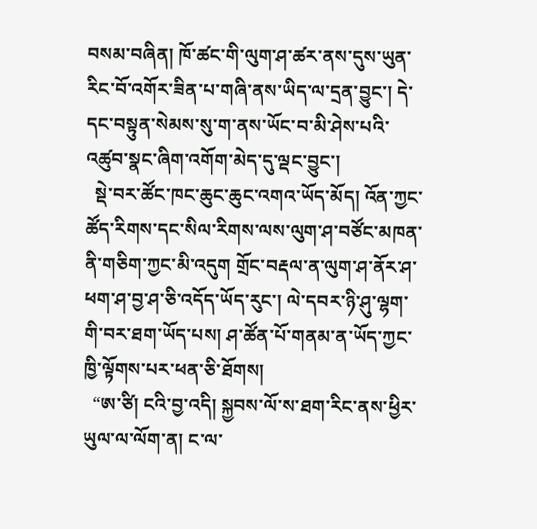བསམ་བཞིན། ཁོ་ཚང་གི་ལུག་ཤ་ཚར་ནས་དུས་ཡུན་རིང་བོ་འགོར་ཟིན་པ་གཞི་ནས་ཡིད་ལ་དྲན་བྱུང་། དེ་དང་བསྟུན་སེམས་སུ་ག་ནས་ཡོང་བ་མི་ཤེས་པའི་འཚུབ་སྣང་ཞིག་འགོག་མེད་དུ་ལྡང་བྱུང་།
  སྡེ་བར་ཚོང་ཁང་ཆུང་ཆུང་འགའ་ཡོད་མོད། འོན་ཀྱང་ཚོད་རིགས་དང་སིལ་རིགས་ལས་ལུག་ཤ་བཙོང་མཁན་ནི་གཅིག་ཀྱང་མི་འདུག གྲོང་བརྡལ་ན་ལུག་ཤ་ནོར་ཤ་ཕག་ཤ་བྱ་ཤ་ཅི་འདོད་ཡོད་རུང་། ལེ་དབར་ཉི་ཤུ་ལྷག་གི་བར་ཐག་ཡོད་པས། ཤ་ཚོན་པོ་གནམ་ན་ཡོད་ཀྱང་ཁྱི་ལྟོགས་པར་ཕན་ཅི་ཐོགས།
  “ཨ་ཙི། ངའི་བྱ་འདི། སྐྱབས་ལོ་ས་ཐག་རིང་ནས་ཕྱིར་ཡུལ་ལ་ལོག་ན། ང་ལ་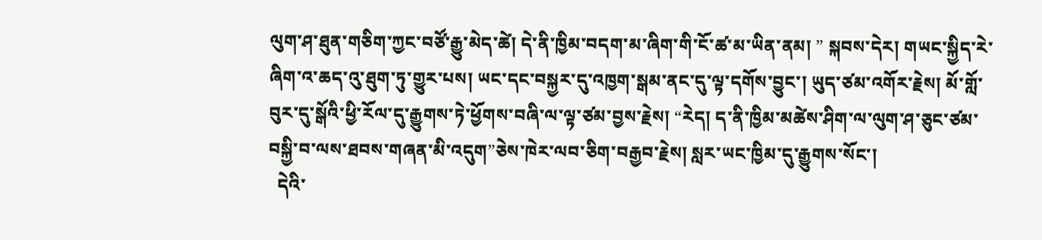ལུག་ཤ་ཐུན་གཅིག་ཀྱང་བཙོ་རྒྱུ་མེད་ཚེ། དེ་ནི་ཁྱིམ་བདག་མ་ཞིག་གི་ངོ་ཚ་མ་ཡིན་ནམ། ” སྐབས་དེར། གཡང་སྐྱིད་རེ་ཞིག་འ་ཆད་འུ་ཐུག་ཏུ་གྱུར་པས། ཡང་དང་བསྐྱར་དུ་འཁྱག་སྒམ་ནང་དུ་ལྟ་དགོས་བྱུང་། ཡུད་ཙམ་འགོར་རྗེས། མོ་གློ་བུར་དུ་སྒོའི་ཕྱི་རོལ་དུ་རྒྱུགས་ཏེ་ཕྱོགས་བཞི་ལ་ལྟ་ཙམ་བྱས་རྗེས། “རེད། ད་ནི་ཁྱིམ་མཚེས་ཤིག་ལ་ལུག་ཤ་ཅུང་ཙམ་བསྐྱི་བ་ལས་ཐབས་གཞན་མི་འདུག”ཅེས་ཁེར་ལབ་ཅིག་བརྒྱབ་རྗེས། སླར་ཡང་ཁྱིམ་དུ་རྒྱུགས་སོང་།
  དེའི་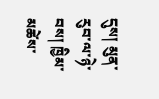དུས། མུན་རུབ་ལ་ཉེ་བས། ཁྱིམ་མཚེས་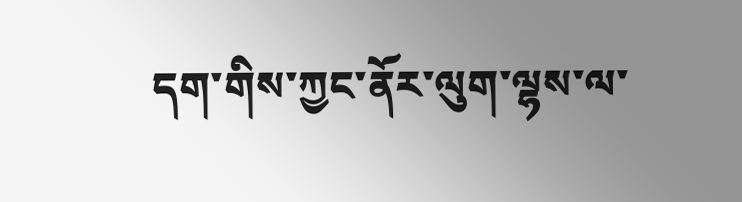དག་གིས་ཀྱང་ནོར་ལུག་ལྷས་ལ་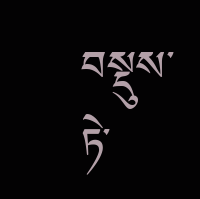བསྡུས་ཏེ་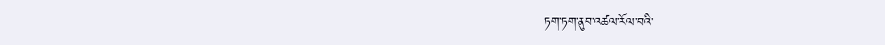ཏག་ཏག་ནུབ་འཚལ་རོལ་བའི་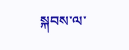སྐབས་ལ་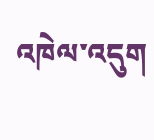འཁེལ་འདུག